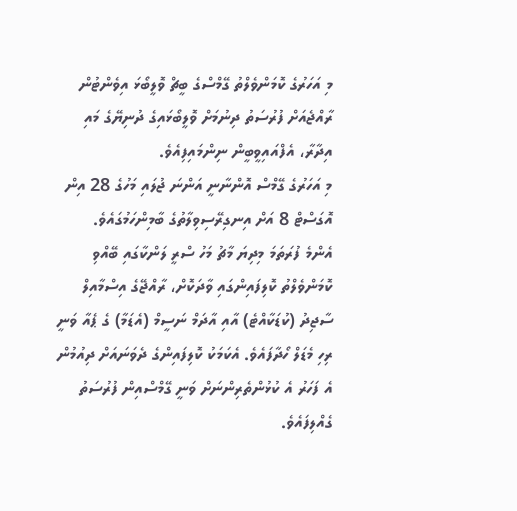މި އަހަރުގެ ކޮމަންވެލްތު ގޭމްސްގެ ބީޗް ވޮލީބޯޅަ އިވެންޓުން ރާއްޖެއަށް ފުރުސަތު ދިނުމަށް ވޮލީބޯޅައިގެ ދުނިޔޭގެ މައި އިދާރާ، އެފްއައިވީބީން ނިންމައިފިއެވެ.
މި އަހަރުގެ ގޭމްސް އޮންނާނީ އަންނަ ޖުލައި މަހުގެ 28 އިން އޮގަސްޓް 8 އަށް އިނގިރޭސިވިލާތުގެ ބާމިންހަމުގައެވެ.
އެންމެ ފުރަތަމަ މިދިޔަ މާޗު މަހު ސްރީ ލަންކާގައި ބޭއްވި ކޮމަންވެލްތު ކޮލިފައިންގައި ވާދަކޮށް، ރާއްޖޭގެ އިސްމާއިލް ސާޖިދު (ކުޑަކާއްޓެ) އާއި އާދަމް ނަސީމް (އެޑަމާ) ގެ ޕެއާ ވަނީ ރިހި މެޑަލް ހޯދާފައެވެ. އެކަމަކު ކޮލިފައިންގެ ދެވަނައަށް ދިއުމުން އެ ފަހަރު އެ ކުޅުންތެރިންނަށް ވަނީ ގޭމްސްއިން ފުރުސަތު ގެއްލިފައެވެ.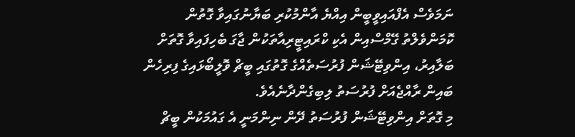ނަމަވެސް އެފްއައިވީބީން އިއްޔެ އާންމުކުރި ބަޔާނުގައިވާ ގޮތުން ކޮމަންވެލްތު ގޭމްސްއިން އެކި ކްރައިޓީރިއާތަކުން ޖާގަ ބެހިފައިވާ ގޮތަށް ބަލާއިރު، އިންވިޓޭޝަން ފުރުސަތެއްގެ ގޮތުގައި ބީޗް ވޮލީބޯޅައިގެ ފިރިހެން ބައިން ރާއްޖެއަށް ފުރުސަތު ލިބިގެންދާނެއެވެ.
މި ގޮތަށް އިންވިޓޭޝަން ފުރުސަތު ދޭން ނިންމަނީ އެ ގައުމަކުން ބީޗް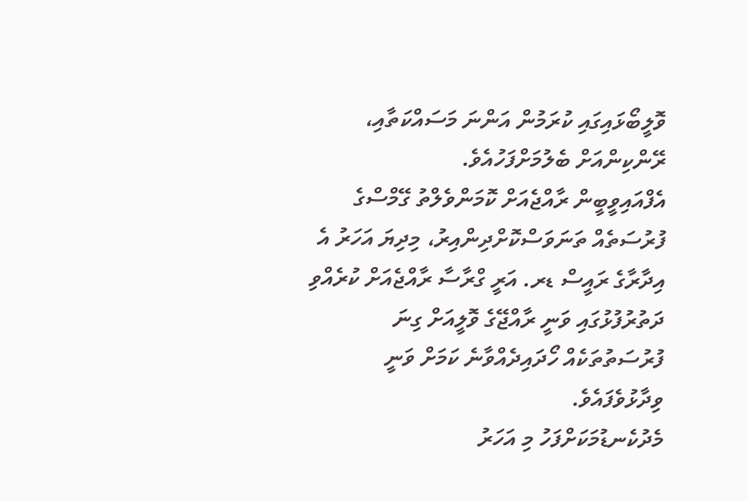ވޮލީބޯޅައިގައި ކުރަމުން އަންނަ މަސައްކަތާއި، ރޭންކިންއަށް ބެލުމަށްފަހުއެވެ.
އެފްއައިވީބީން ރާއްޖެއަށް ކޮމަންވެލްތު ގޭމްސްގެ ފުރުސަތެއް ތަނަވަސްކޮށްދިންއިރު، މިދިޔަ އަހަރު އެ އިދާރާގެ ރައީސް ޑރ. އަރީ ގްރާސާ ރާއްޖެއަށް ކުރެއްވި ދަތުރުފުޅުގައި ވަނީ ރާއްޖޭގެ ވޮލީއަށް ގިނަ ފުރުސަތުތަކެއް ހޯދައިދެއްވާނެ ކަމަށް ވަނީ ވިދާޅުވެފައެވެ.
މެދުކެނޑުމަކަށްފަހު މި އަހަރު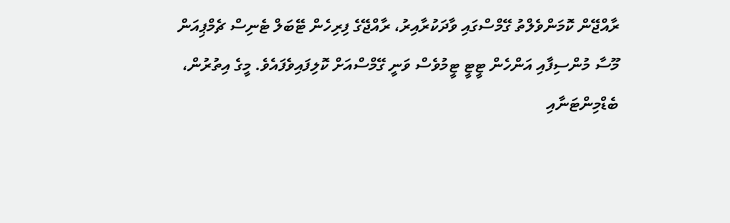ރާއްޖޭން ކޮމަންވެލްތު ގޭމްސްގައި ވާދަކުރާއިރު، ރާއްޖޭގެ ފިރިހެން ޓޭބަލް ޓެނިސް ޗެމްޕިއަން މޫސާ މުންސިފާއި އަންހެން ޓީޓީ ޓީމުވެސް ވަނީ ގޭމްސްއަށް ކޮލިފައިވެފައެވެ. މީގެ އިތުރުން، ބެޑްމިންޓަނާއި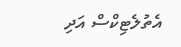އެތުލެޓިކްސް އަދި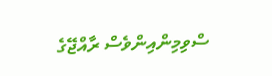ސްވިމިންއިންވެސް ރާއްޖޭގެ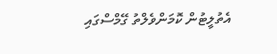އެތުލީޓުން ކޮމަންވެލްތު ގޭމްސްގައި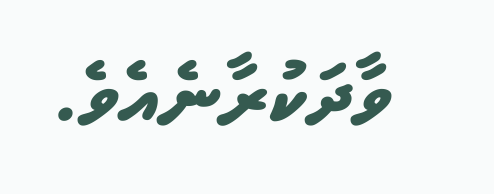ވާދަކުރާނެއެވެ.